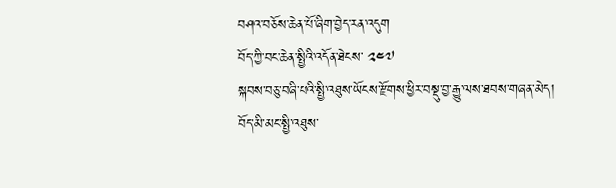བཤའ་བཅོས་ཆེན་པོ་ཞིག་བྱེད་རན་འདུག
བོད་ཀྱི་བང་ཆེན་སྤྱིའི་འདོན་ཐེངས་ ༢༤༧
སྐབས་བཅུ་བཞི་པའི་སྤྱི་འཐུས་ཡོངས་རྫོགས་ཕྱིར་བསྡུ་བྱ་རྒྱུ་ལས་ཐབས་གཞན་མེད།
བོད་མི་མང་སྤྱི་འཐུས་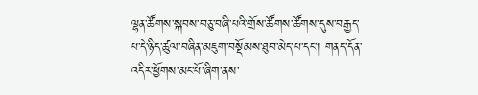ལྷན་ཚོགས་སྐབས་བཅུ་བཞི་པའི་གྲོས་ཚོགས་ཚོགས་དུས་བརྒྱད་པ་དེ་ཉིད་ཚུལ་བཞིན་མཇུག་བསྡོམས་ཐུབ་མེད་པ་དང་། གནད་དོན་འདིར་ཕྱོགས་མང་པོ་ཞིག་ནས་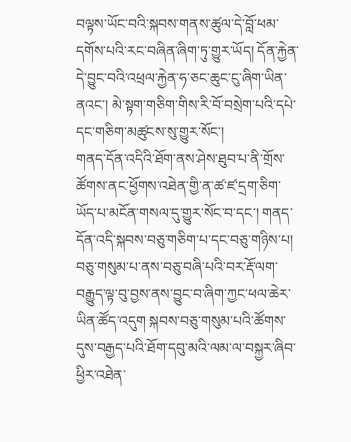བལྟས་ཡོང་བའི་སྐབས་གནས་ཚུལ་དེ་བློ་ཕམ་དགོས་པའི་རང་བཞིན་ཞིག་ཏུ་གྱུར་ཡོད། དོན་རྐྱེན་དེ་བྱུང་བའི་འཕྲལ་རྐྱེན་ཧ་ཅང་ཆུང་ངུ་ཞིག་ཡིན་ནའང་། མེ་སྟག་གཅིག་གིས་རི་བོ་བསྲེག་པའི་དཔེ་དང་གཅིག་མཚུངས་སུ་གྱུར་སོང་།
གནད་དོན་འདིའི་ཐོག་ནས་ཤེས་ཐུབ་པ་ནི་གྲོས་ཚོགས་ནང་ཕྱོགས་འཐེན་གྱི་ན་ཚ་ཛ་དྲག་ཅིག་ཡོད་པ་མངོན་གསལ་དུ་གྱུར་སོང་བ་དང་། གནད་དོན་འདི་སྐབས་བཅུ་གཅིག་པ་དང་བཅུ་གཉིས་པ། བཅུ་གསུམ་པ་ནས་བཅུ་བཞི་པའི་བར་རྡོ་ལག་བརྒྱུད་ལྟ་བུ་བྱས་ནས་བྱུང་བ་ཞིག་ཀྱང་ཕལ་ཆེར་ཡིན་ཚོད་འདུག སྐབས་བཅུ་གསུམ་པའི་ཚོགས་དུས་བརྒྱད་པའི་ཐོག་དབུ་མའི་ལམ་ལ་བསྐྱར་ཞིབ་ཕྱིར་འཐེན་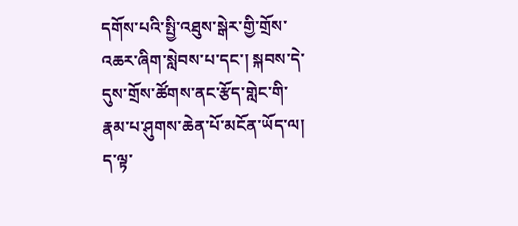དགོས་པའི་སྤྱི་འཐུས་སྒེར་གྱི་གྲོས་འཆར་ཞིག་སླེབས་པ་དང་། སྐབས་དེ་དུས་གྲོས་ཚོགས་ནང་རྩོད་གླེང་གི་རྣམ་པ་ཤུགས་ཆེན་པོ་མངོན་ཡོད་ལ། ད་ལྟ་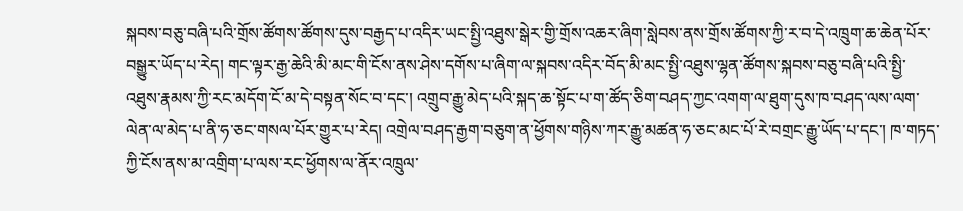སྐབས་བཅུ་བཞི་པའི་གྲོས་ཚོགས་ཚོགས་དུས་བརྒྱད་པ་འདིར་ཡང་སྤྱི་འཐུས་སྒེར་གྱི་གྲོས་འཆར་ཞིག་སླེབས་ནས་གྲོས་ཚོགས་ཀྱི་ར་བ་དེ་འཁྲུག་ཆ་ཆེན་པོར་བསྒྱུར་ཡོད་པ་རེད། གང་ལྟར་རྒྱ་ཆེའི་མི་མང་གི་ངོས་ནས་ཤེས་དགོས་པ་ཞིག་ལ་སྐབས་འདིར་བོད་མི་མང་སྤྱི་འཐུས་ལྷན་ཚོགས་སྐབས་བཅུ་བཞི་པའི་སྤྱི་འཐུས་རྣམས་ཀྱི་རང་མདོག་ངོ་མ་དེ་བསྟན་སོང་བ་དང་། འགྲུབ་རྒྱུ་མེད་པའི་སྐད་ཆ་སྟོང་པ་ག་ཚོད་ཅིག་བཤད་ཀྱང་འགག་ལ་ཐུག་དུས་ཁ་བཤད་ལས་ལག་ལེན་ལ་མེད་པ་ནི་ཧ་ཅང་གསལ་པོར་གྱུར་པ་རེད། འགྲེལ་བཤད་རྒྱག་བཅུག་ན་ཕྱོགས་གཉིས་ཀར་རྒྱུ་མཚན་ཧ་ཅང་མང་པོ་རེ་བགྲང་རྒྱུ་ཡོད་པ་དང་། ཁ་གཏད་ཀྱི་ངོས་ནས་མ་འགྲིག་པ་ལས་རང་ཕྱོགས་ལ་ནོར་འཁྲུལ་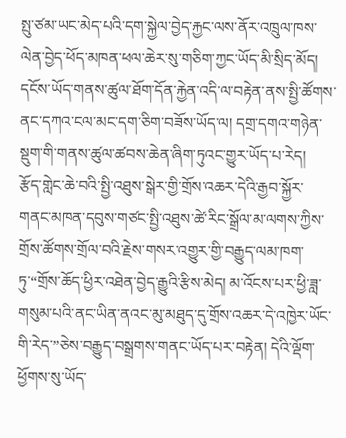སྤུ་ཙམ་ཡང་མེད་པའི་དག་སྐྱེལ་བྱེད་རྐྱང་ལས་ནོར་འཁྲུལ་ཁས་ལེན་བྱེད་ཕོད་མཁན་ཕལ་ཆེར་སུ་གཅིག་ཀྱང་ཡོད་མི་སྲིད་མོད། དངོས་ཡོད་གནས་ཚུལ་ཐོག་དོན་རྐྱེན་འདི་ལ་བརྟེན་ནས་སྤྱི་ཚོགས་ནང་དཀའ་ངལ་མང་དག་ཅིག་བཟོས་ཡོད་ལ། དགྲ་དགའ་གཉེན་སྡུག་གི་གནས་ཚུལ་ཚབས་ཆེན་ཞིག་ཏུའང་གྱུར་ཡོད་པ་རེད།
རྩོད་གླེང་ཆེ་བའི་སྤྱི་འཐུས་སྒེར་གྱི་གྲོས་འཆར་དེའི་རྒྱབ་སྐྱོར་གནང་མཁན་དབུས་གཙང་སྤྱི་འཐུས་ཚེ་རིང་སྒྲོལ་མ་ལགས་ཀྱིས་གྲོས་ཚོགས་གྲོལ་བའི་རྗེས་གསར་འགྱུར་གྱི་བརྒྱུད་ལམ་ཁག་ཏུ་“གྲོས་ཆོད་ཕྱིར་འཐེན་བྱེད་རྒྱུའི་རྩིས་མེད། མ་འོངས་པར་ཕྱི་ཟླ་གསུམ་པའི་ནང་ཡིན་ནའང་མུ་མཐུད་དུ་གྲོས་འཆར་དེ་འཁྱེར་ཡོང་གི་རེད་”ཅེས་བརྒྱུད་བསྒྲགས་གནང་ཡོད་པར་བརྟེན། དེའི་ལྡོག་ཕྱོགས་སུ་ཡོད་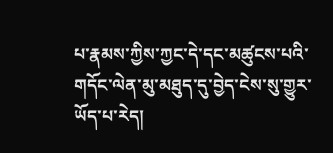པ་རྣམས་ཀྱིས་ཀྱང་དེ་དང་མཚུངས་པའི་གདོང་ལེན་མུ་མཐུད་དུ་བྱེད་ངེས་སུ་གྱུར་ཡོད་པ་རེད།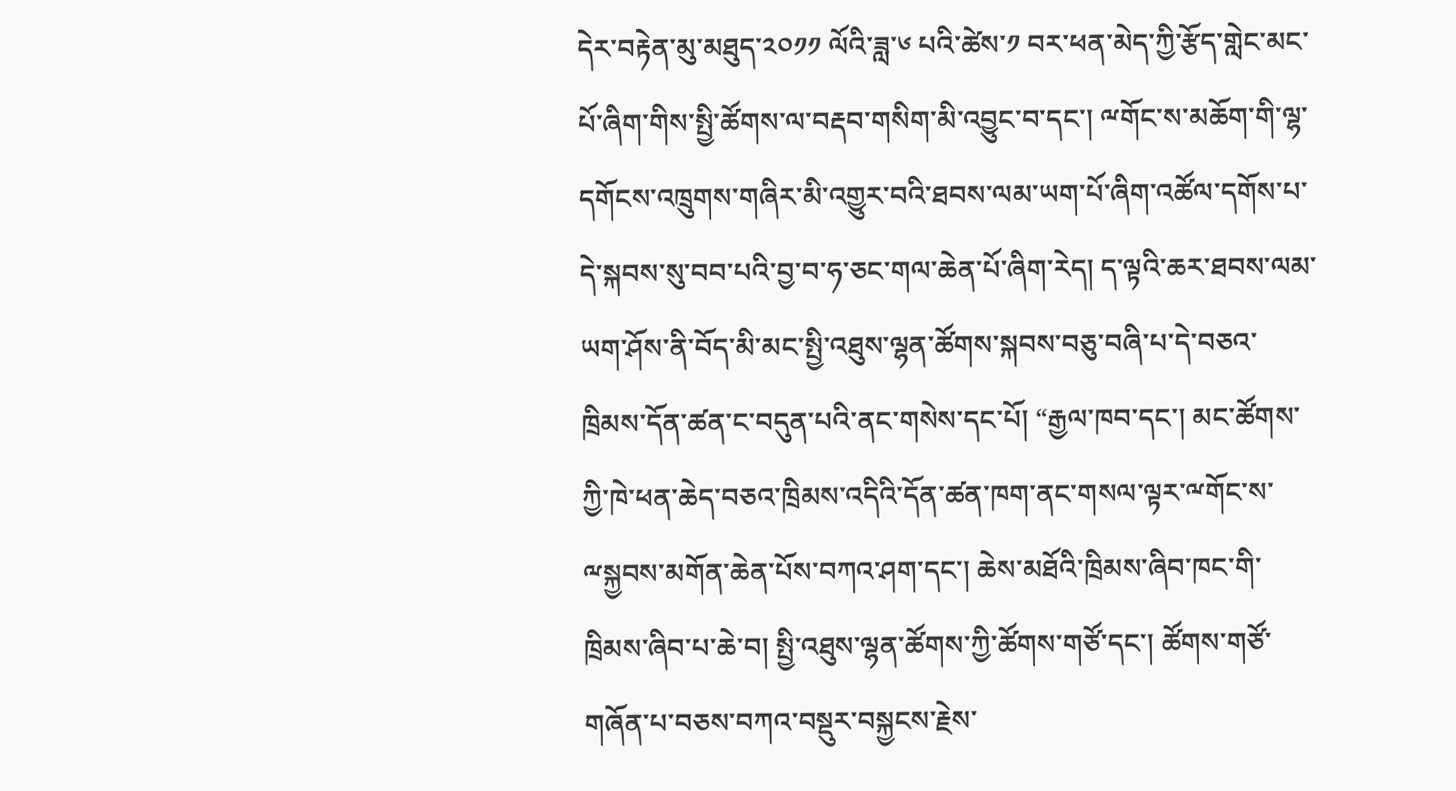དེར་བརྟེན་མུ་མཐུད་༢༠༡༡ ལོའི་ཟླ་༦ པའི་ཚེས་༡ བར་ཕན་མེད་ཀྱི་རྩོད་གླེང་མང་པོ་ཞིག་གིས་སྤྱི་ཚོགས་ལ་བརྡབ་གསིག་མི་འབྱུང་བ་དང་། ྋགོང་ས་མཆོག་གི་ལྷ་དགོངས་འཁྲུགས་གཞིར་མི་འགྱུར་བའི་ཐབས་ལམ་ཡག་པོ་ཞིག་འཚོལ་དགོས་པ་དེ་སྐབས་སུ་བབ་པའི་བྱ་བ་ཧ་ཅང་གལ་ཆེན་པོ་ཞིག་རེད། ད་ལྟའི་ཆར་ཐབས་ལམ་ཡག་ཤོས་ནི་བོད་མི་མང་སྤྱི་འཐུས་ལྷན་ཚོགས་སྐབས་བཅུ་བཞི་པ་དེ་བཅའ་ཁྲིམས་དོན་ཚན་ང་བདུན་པའི་ནང་གསེས་དང་པོ། “རྒྱལ་ཁབ་དང་། མང་ཚོགས་ཀྱི་ཁེ་ཕན་ཆེད་བཅའ་ཁྲིམས་འདིའི་དོན་ཚན་ཁག་ནང་གསལ་ལྟར་ྋགོང་ས་ྋསྐྱབས་མགོན་ཆེན་པོས་བཀའ་ཤག་དང་། ཆེས་མཐོའི་ཁྲིམས་ཞིབ་ཁང་གི་ཁྲིམས་ཞིབ་པ་ཆེ་བ། སྤྱི་འཐུས་ལྷན་ཚོགས་ཀྱི་ཚོགས་གཙོ་དང་། ཚོགས་གཙོ་གཞོན་པ་བཅས་བཀའ་བསྡུར་བསྐྱངས་རྗེས་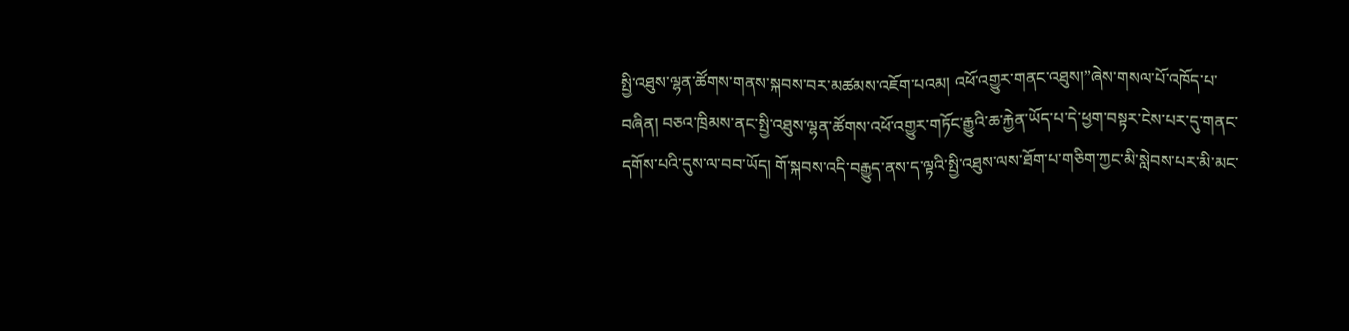སྤྱི་འཐུས་ལྷན་ཚོགས་གནས་སྐབས་བར་མཚམས་འཇོག་པའམ། འཕོ་འགྱུར་གནང་འཐུས།”ཞེས་གསལ་པོ་འཁོད་པ་བཞིན། བཅའ་ཁྲིམས་ནང་སྤྱི་འཐུས་ལྷན་ཚོགས་འཕོ་འགྱུར་གཏོང་རྒྱུའི་ཆ་རྐྱེན་ཡོད་པ་དེ་ཕྱག་བསྟར་ངེས་པར་དུ་གནང་དགོས་པའི་དུས་ལ་བབ་ཡོད། གོ་སྐབས་འདི་བརྒྱུད་ནས་ད་ལྟའི་སྤྱི་འཐུས་ལས་ཐོག་པ་གཅིག་ཀྱང་མི་སླེབས་པར་མི་མང་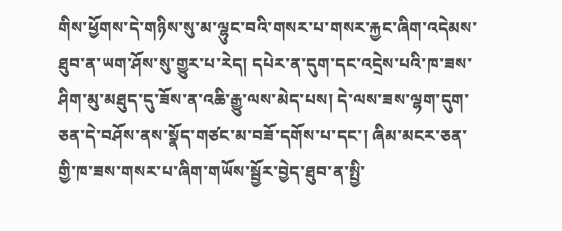གིས་ཕྱོགས་དེ་གཉིས་སུ་མ་ལྷུང་བའི་གསར་པ་གསར་རྐྱང་ཞིག་འདེམས་ཐུབ་ན་ཡག་ཤོས་སུ་གྱུར་པ་རེད། དཔེར་ན་དུག་དང་འདྲེས་པའི་ཁ་ཟས་ཤིག་མུ་མཐུད་དུ་ཟོས་ན་འཆི་རྒྱུ་ལས་མེད་པས། དེ་ལས་ཟས་ལྷག་དུག་ཅན་དེ་བཤོས་ནས་སྣོད་གཙང་མ་བཟོ་དགོས་པ་དང་། ཞིམ་མངར་ཅན་གྱི་ཁ་ཟས་གསར་པ་ཞིག་གཡོས་སྦྱོར་བྱེད་ཐུབ་ན་སྤྱི་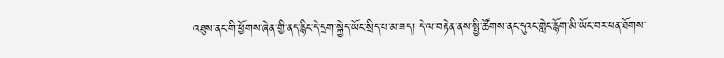འཐུས་ནང་གི་ཕྱོགས་ཞེན་གྱི་ནད་རྙིང་དེ་དྲག་སྐྱེད་ཡོང་སྲིད་པ་མ་ཟད། དེ་ལ་བརྟེན་ནས་སྤྱི་ཚོགས་ནང་དུའང་གླེང་རྙོག་མི་ཡོང་བར་ཕན་ཐོགས་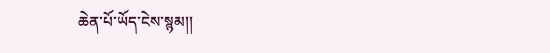ཆེན་པོ་ཡོད་ངེས་སྙམ།།